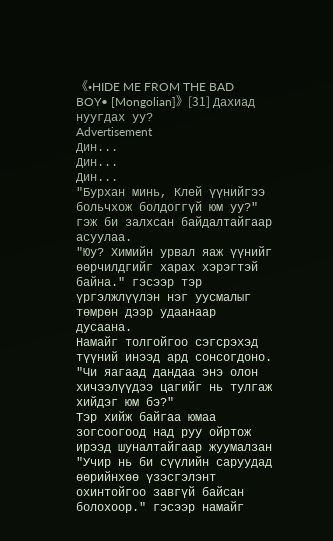《•HIDE ME FROM THE BAD BOY• [Mongolian]》[31] Дахиад нуугдах уу?
Advertisement
Дин...
Дин...
Дин...
"Бурхан минь, Клей үүнийгээ больчхож болдоггүй юм уу?" гэж би залхсан байдалтайгаар асуулаа.
"Юу? Химийн урвал яаж үүнийг өөрчилдгийг харах хэрэгтэй байна." гэсээр тэр үргэлжлүүлэн нэг уусмалыг төмрөн дээр удаанаар дусаана.
Намайг толгойгоо сэгсрэхэд түүний инээд ард сонсогдоно. "Чи яагаад дандаа энэ олон хичээлүүдээ цагийг нь тулгаж хийдэг юм бэ?"
Тэр хийж байгаа юмаа зогсоогоод над руу ойртож ирээд шуналтайгаар жуумалзан "Учир нь би сүүлийн саруудад өөрийнхөө үзэсгэлэнт охинтойгоо завгүй байсан болохоор." гэсээр намайг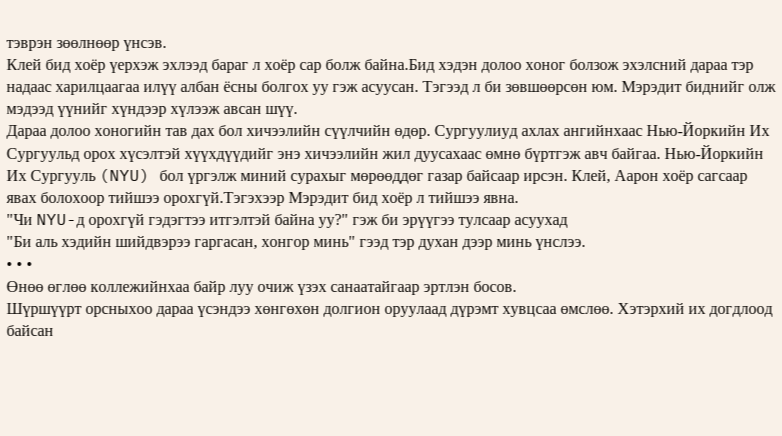тэврэн зөөлнөөр үнсэв.
Клей бид хоёр үерхэж эхлээд бараг л хоёр сар болж байна.Бид хэдэн долоо хоног болзож эхэлсний дараа тэр надаас харилцаагаа илүү албан ёсны болгох уу гэж асуусан. Тэгээд л би зөвшөөрсөн юм. Мэрэдит биднийг олж мэдээд үүнийг хүндээр хүлээж авсан шүү.
Дараа долоо хоногийн тав дах бол хичээлийн сүүлчийн өдөр. Сургуулиуд ахлах ангийнхаас Нью-Йоркийн Их Сургуульд орох хүсэлтэй хүүхдүүдийг энэ хичээлийн жил дуусахаас өмнө бүртгэж авч байгаа. Нью-Йоркийн Их Сургууль (NYU) бол үргэлж миний сурахыг мөрөөддөг газар байсаар ирсэн. Клей, Аарон хоёр сагсаар явах болохоор тийшээ орохгүй.Тэгэхээр Мэрэдит бид хоёр л тийшээ явна.
"Чи NYU-д орохгүй гэдэгтээ итгэлтэй байна уу?" гэж би эрүүгээ тулсаар асуухад
"Би аль хэдийн шийдвэрээ гаргасан, хонгор минь" гээд тэр духан дээр минь үнслээ.
• • •
Өнөө өглөө коллежийнхаа байр луу очиж үзэх санаатайгаар эртлэн босов.
Шүршүүрт орсныхоо дараа үсэндээ хөнгөхөн долгион оруулаад дүрэмт хувцсаа өмслөө. Хэтэрхий их догдлоод байсан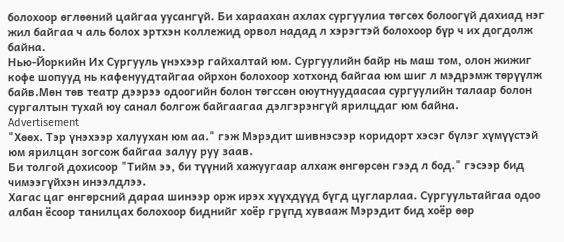болохоор өглөөний цайгаа уусангүй. Би хараахан ахлах сургуулиа төгсөх болоогүй дахиад нэг жил байгаа ч аль болох эртхэн коллежид орвол надад л хэрэгтэй болохоор бүр ч их догдолж байна.
Нью-Йоркийн Их Сургууль үнэхээр гайхалтай юм. Сургуулийн байр нь маш том, олон жижиг кофе шопууд нь кафенуудтайгаа ойрхон болохоор хотхонд байгаа юм шиг л мэдрэмж төрүүлж байв.Мөн төв театр дээрээ одоогийн болон төгссөн оюутнуудаасаа сургуулийн талаар болон сургалтын тухай юу санал болгож байгаагаа дэлгэрэнгүй ярилцдаг юм байна.
Advertisement
"Хөөх. Тэр үнэхээр халуухан юм аа." гэж Мэрэдит шивнэсээр коридорт хэсэг бүлэг хүмүүстэй юм ярилцан зогсож байгаа залуу руу заав.
Би толгой дохисоор "Тийм ээ, би түүний хажуугаар алхаж өнгөрсөн гээд л бод." гэсээр бид чимээгүйхэн инээлдлээ.
Хагас цаг өнгөрсний дараа шинээр орж ирэх хүүхдүүд бүгд цугларлаа. Сургуультайгаа одоо албан ёсоор танилцах болохоор биднийг хоёр грүпд хувааж Мэрэдит бид хоёр өөр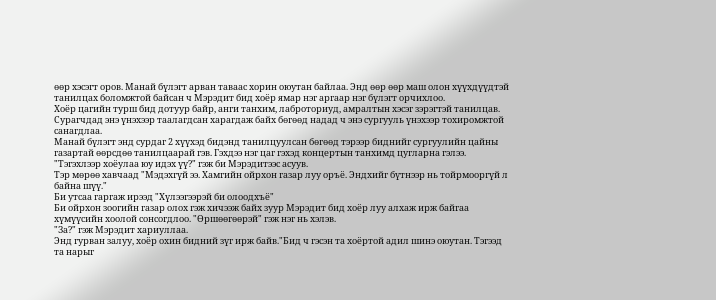өөр хэсэгт оров. Манай бүлэгт арван таваас хорин оюутан байлаа. Энд өөр өөр маш олон хүүхдүүдтэй танилцах боломжтой байсан ч Мэрэдит бид хоёр ямар нэг аргаар нэг бүлэгт орчихлоо.
Хоёр цагийн турш бид дотуур байр, анги танхим, лаброториуд, амралтын хэсэг зэрэгтэй танилцав. Сурагчдад энэ үнэхээр таалагдсан харагдаж байх бөгөөд надад ч энэ сургууль үнэхээр тохиромжтой санагдлаа.
Манай бүлэгт энд сурдаг 2 хүүхэд бидэнд танилцуулсан бөгөөд тэрээр биднийг сургуулийн цайны газартай өөрсдөө танилцаарай гэв. Гэхдээ нэг цаг гэхэд концертын танхимд цугларна гэлээ.
"Тэгэхлээр хоёулаа юу идэх үү?" гэж би Мэрэдитээс асуув.
Тэр мөрөө хавчаад "Мэдэхгүй ээ. Хамгийн ойрхон газар луу оръё. Эндхийг бүтнээр нь тойрмооргүй л байна шүү."
Би утсаа гаргаж ирээд "Хүлээгээрэй би олоодхъё"
Би ойрхон зоогийн газар олох гэж хичээж байх зуур Мэрэдит бид хоёр луу алхаж ирж байгаа хүмүүсийн хоолой сонсогдлоо. "Өршөөгөөрэй" гэж нэг нь хэлэв.
"За?" гэж Мэрэдит хариуллаа.
Энд гурван залуу, хоёр охин бидний зүг ирж байв."Бид ч гэсэн та хоёртой адил шинэ оюутан. Тэгээд та нарыг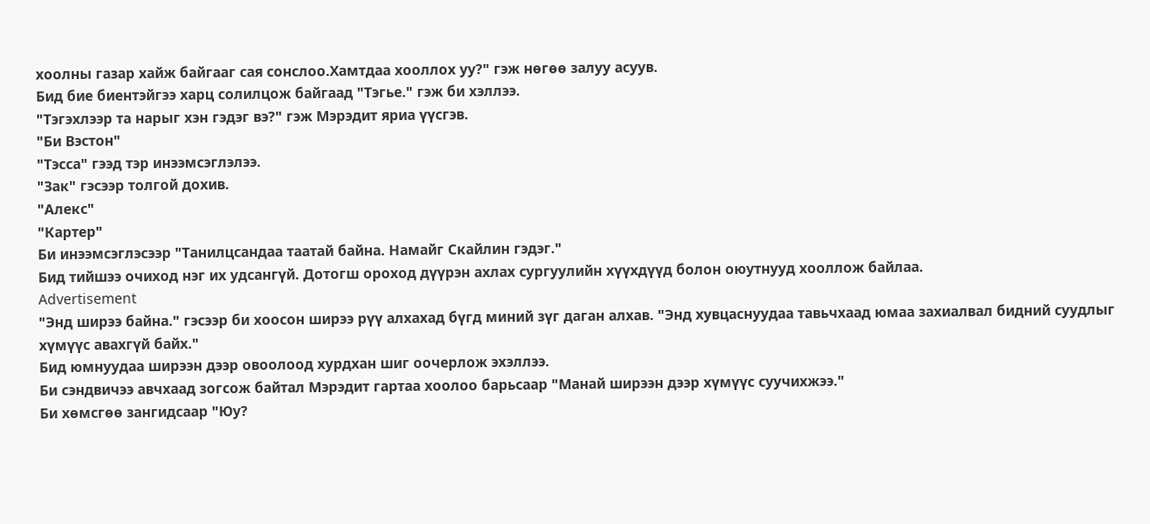хоолны газар хайж байгааг сая сонслоо.Хамтдаа хооллох уу?" гэж нөгөө залуу асуув.
Бид бие биентэйгээ харц солилцож байгаад "Тэгье." гэж би хэллээ.
"Тэгэхлээр та нарыг хэн гэдэг вэ?" гэж Мэрэдит яриа үүсгэв.
"Би Вэстон"
"Тэсса" гээд тэр инээмсэглэлээ.
"Зак" гэсээр толгой дохив.
"Алекс"
"Картер"
Би инээмсэглэсээр "Танилцсандаа таатай байна. Намайг Скайлин гэдэг."
Бид тийшээ очиход нэг их удсангүй. Дотогш ороход дүүрэн ахлах сургуулийн хүүхдүүд болон оюутнууд хооллож байлаа.
Advertisement
"Энд ширээ байна." гэсээр би хоосон ширээ рүү алхахад бүгд миний зүг даган алхав. "Энд хувцаснуудаа тавьчхаад юмаа захиалвал бидний суудлыг хүмүүс авахгүй байх."
Бид юмнуудаа ширээн дээр овоолоод хурдхан шиг оочерлож эхэллээ.
Би сэндвичээ авчхаад зогсож байтал Мэрэдит гартаа хоолоо барьсаар "Манай ширээн дээр хүмүүс суучихжээ."
Би хөмсгөө зангидсаар "Юу?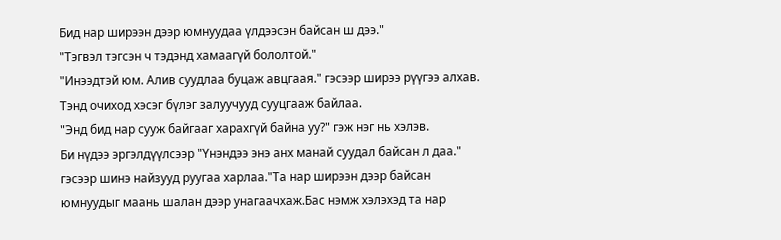Бид нар ширээн дээр юмнуудаа үлдээсэн байсан ш дээ."
"Тэгвэл тэгсэн ч тэдэнд хамаагүй бололтой."
"Инээдтэй юм. Алив суудлаа буцаж авцгаая." гэсээр ширээ рүүгээ алхав. Тэнд очиход хэсэг бүлэг залуучууд сууцгааж байлаа.
"Энд бид нар сууж байгааг харахгүй байна уу?" гэж нэг нь хэлэв.
Би нүдээ эргэлдүүлсээр "Үнэндээ энэ анх манай суудал байсан л даа." гэсээр шинэ найзууд руугаа харлаа."Та нар ширээн дээр байсан юмнуудыг маань шалан дээр унагаачхаж.Бас нэмж хэлэхэд та нар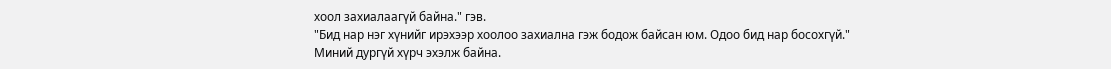хоол захиалаагүй байна." гэв.
"Бид нар нэг хүнийг ирэхээр хоолоо захиална гэж бодож байсан юм. Одоо бид нар босохгүй."
Миний дургүй хүрч эхэлж байна.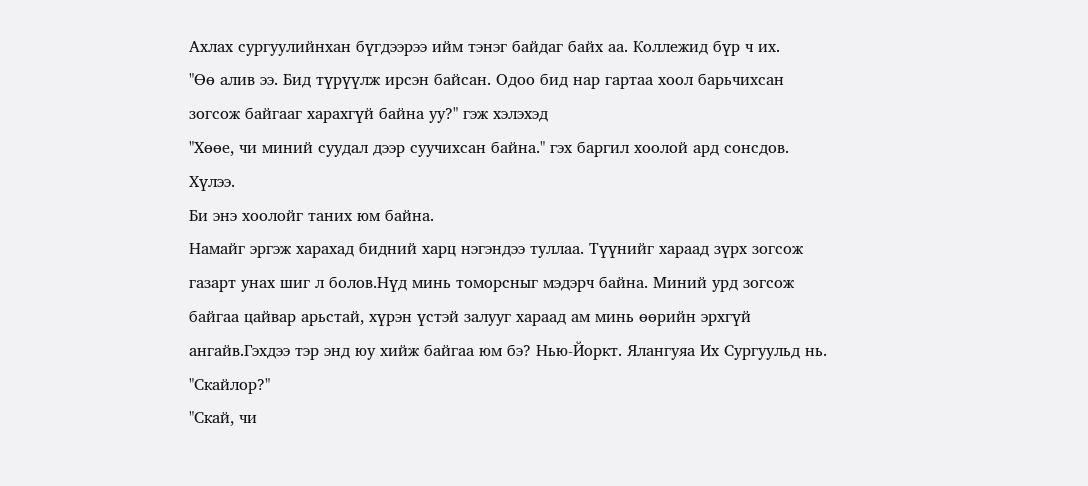Ахлах сургуулийнхан бүгдээрээ ийм тэнэг байдаг байх аа. Коллежид бүр ч их.
"Өө алив ээ. Бид түрүүлж ирсэн байсан. Одоо бид нар гартаа хоол барьчихсан зогсож байгааг харахгүй байна уу?" гэж хэлэхэд
"Хөөе, чи миний суудал дээр суучихсан байна." гэх баргил хоолой ард сонсдов.
Хүлээ.
Би энэ хоолойг таних юм байна.
Намайг эргэж харахад бидний харц нэгэндээ туллаа. Түүнийг хараад зүрх зогсож газарт унах шиг л болов.Нүд минь томорсныг мэдэрч байна. Миний урд зогсож байгаа цайвар арьстай, хүрэн үстэй залууг хараад ам минь өөрийн эрхгүй ангайв.Гэхдээ тэр энд юу хийж байгаа юм бэ? Нью-Йоркт. Ялангуяа Их Сургуульд нь.
"Скайлор?"
"Скай, чи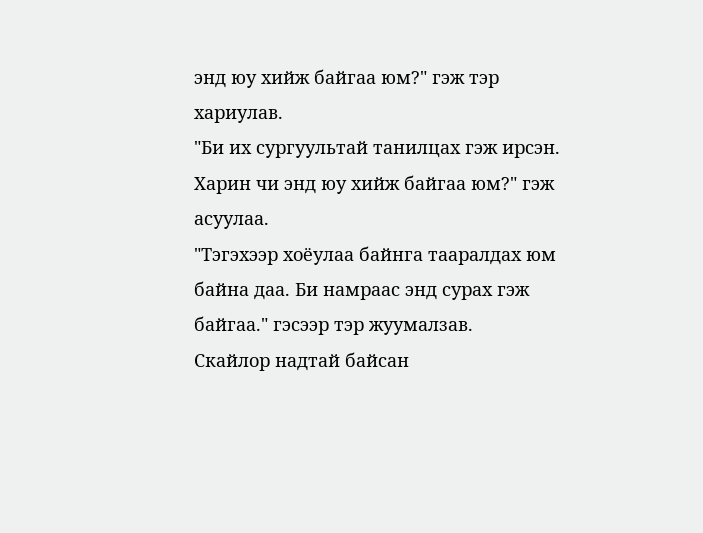энд юу хийж байгаа юм?" гэж тэр хариулав.
"Би их сургуультай танилцах гэж ирсэн. Харин чи энд юу хийж байгаа юм?" гэж асуулаа.
"Тэгэхээр хоёулаа байнга тааралдах юм байна даа. Би намраас энд сурах гэж байгаа." гэсээр тэр жуумалзав.
Скайлор надтай байсан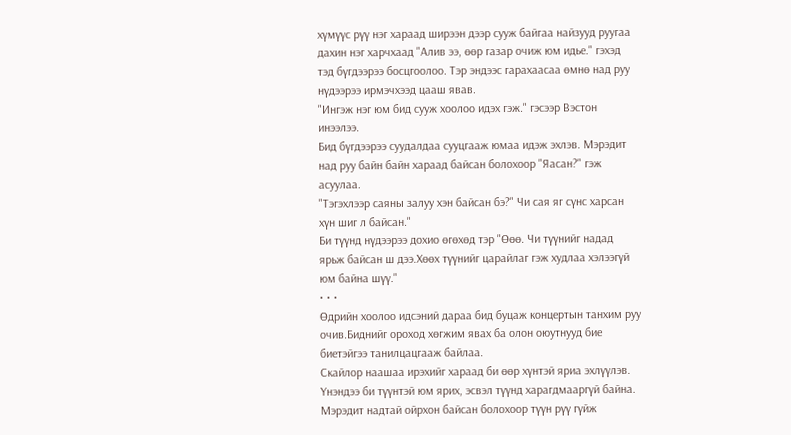хүмүүс рүү нэг хараад ширээн дээр сууж байгаа найзууд руугаа дахин нэг харчхаад "Алив ээ, өөр газар очиж юм идье." гэхэд тэд бүгдээрээ босцгоолоо. Тэр эндээс гарахаасаа өмнө над руу нүдээрээ ирмэчхээд цааш явав.
"Ингэж нэг юм бид сууж хоолоо идэх гэж." гэсээр Вэстон инээлээ.
Бид бүгдээрээ суудалдаа сууцгааж юмаа идэж эхлэв. Мэрэдит над руу байн байн хараад байсан болохоор "Яасан?" гэж асуулаа.
"Тэгэхлээр саяны залуу хэн байсан бэ?" Чи сая яг сүнс харсан хүн шиг л байсан."
Би түүнд нүдээрээ дохио өгөхөд тэр "Өөө. Чи түүнийг надад ярьж байсан ш дээ.Хөөх түүнийг царайлаг гэж худлаа хэлээгүй юм байна шүү."
• • •
Өдрийн хоолоо идсэний дараа бид буцаж концертын танхим руу очив.Биднийг ороход хөгжим явах ба олон оюутнууд бие биетэйгээ танилцацгааж байлаа.
Скайлор наашаа ирэхийг хараад би өөр хүнтэй яриа эхлүүлэв. Үнэндээ би түүнтэй юм ярих, эсвэл түүнд харагдмааргүй байна. Мэрэдит надтай ойрхон байсан болохоор түүн рүү гүйж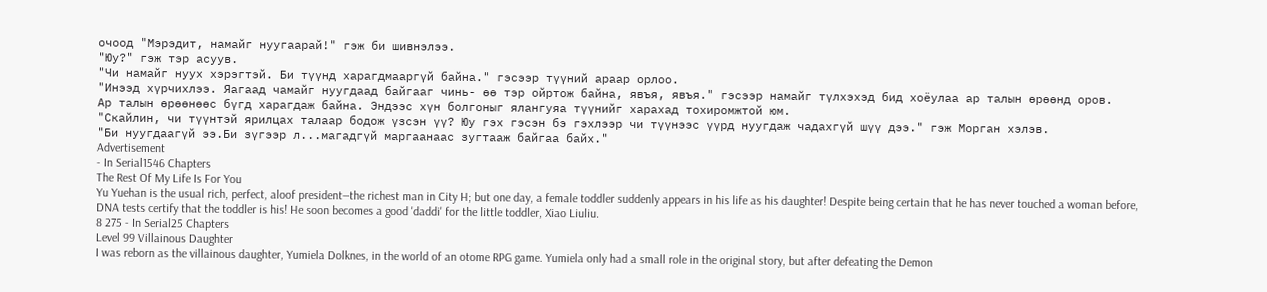очоод "Мэрэдит, намайг нуугаарай!" гэж би шивнэлээ.
"Юу?" гэж тэр асуув.
"Чи намайг нуух хэрэгтэй. Би түүнд харагдмааргүй байна." гэсээр түүний араар орлоо.
"Инээд хүрчихлээ. Яагаад чамайг нуугдаад байгааг чинь- өө тэр ойртож байна, явъя, явъя." гэсээр намайг түлхэхэд бид хоёулаа ар талын өрөөнд оров.
Ар талын өрөөнөөс бүгд харагдаж байна. Эндээс хүн болгоныг ялангуяа түүнийг харахад тохиромжтой юм.
"Скайлин, чи түүнтэй ярилцах талаар бодож үзсэн үү? Юу гэх гэсэн бэ гэхлээр чи түүнээс үүрд нуугдаж чадахгүй шүү дээ." гэж Морган хэлэв.
"Би нуугдаагүй ээ.Би зүгээр л...магадгүй маргаанаас зугтааж байгаа байх."
Advertisement
- In Serial1546 Chapters
The Rest Of My Life Is For You
Yu Yuehan is the usual rich, perfect, aloof president—the richest man in City H; but one day, a female toddler suddenly appears in his life as his daughter! Despite being certain that he has never touched a woman before, DNA tests certify that the toddler is his! He soon becomes a good 'daddi' for the little toddler, Xiao Liuliu.
8 275 - In Serial25 Chapters
Level 99 Villainous Daughter
I was reborn as the villainous daughter, Yumiela Dolknes, in the world of an otome RPG game. Yumiela only had a small role in the original story, but after defeating the Demon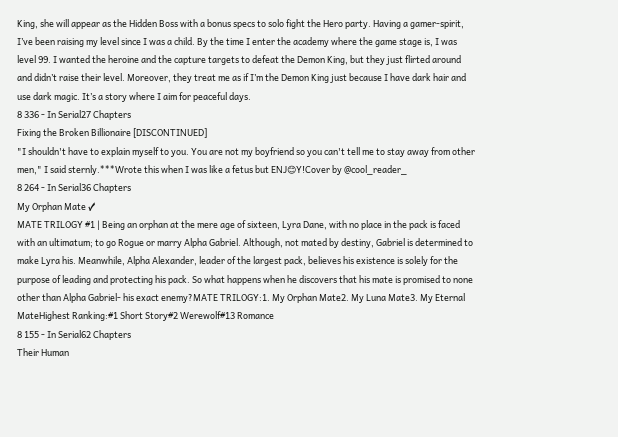King, she will appear as the Hidden Boss with a bonus specs to solo fight the Hero party. Having a gamer-spirit, I’ve been raising my level since I was a child. By the time I enter the academy where the game stage is, I was level 99. I wanted the heroine and the capture targets to defeat the Demon King, but they just flirted around and didn’t raise their level. Moreover, they treat me as if I’m the Demon King just because I have dark hair and use dark magic. It’s a story where I aim for peaceful days.
8 336 - In Serial27 Chapters
Fixing the Broken Billionaire [DISCONTINUED]
"I shouldn't have to explain myself to you. You are not my boyfriend so you can't tell me to stay away from other men," I said sternly.***Wrote this when I was like a fetus but ENJ😊Y!Cover by @cool_reader_
8 264 - In Serial36 Chapters
My Orphan Mate ✓
MATE TRILOGY #1 | Being an orphan at the mere age of sixteen, Lyra Dane, with no place in the pack is faced with an ultimatum; to go Rogue or marry Alpha Gabriel. Although, not mated by destiny, Gabriel is determined to make Lyra his. Meanwhile, Alpha Alexander, leader of the largest pack, believes his existence is solely for the purpose of leading and protecting his pack. So what happens when he discovers that his mate is promised to none other than Alpha Gabriel- his exact enemy?MATE TRILOGY:1. My Orphan Mate2. My Luna Mate3. My Eternal MateHighest Ranking:#1 Short Story#2 Werewolf#13 Romance
8 155 - In Serial62 Chapters
Their Human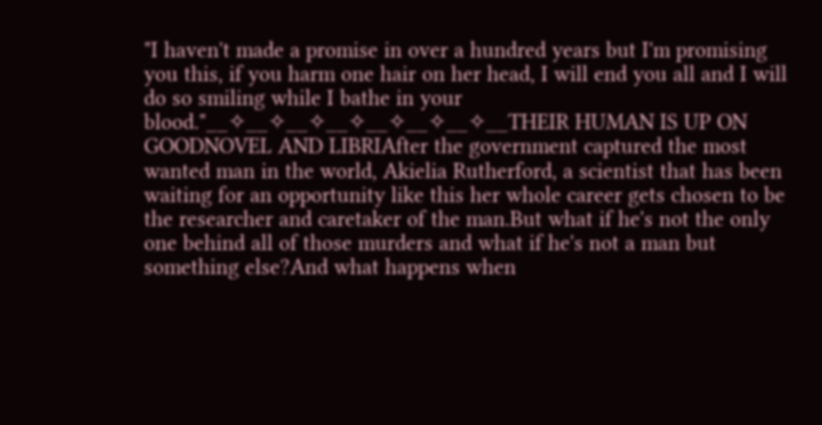"I haven't made a promise in over a hundred years but I'm promising you this, if you harm one hair on her head, I will end you all and I will do so smiling while I bathe in your blood."__✧__✧__✧__✧__✧__✧__✧__THEIR HUMAN IS UP ON GOODNOVEL AND LIBRIAfter the government captured the most wanted man in the world, Akielia Rutherford, a scientist that has been waiting for an opportunity like this her whole career gets chosen to be the researcher and caretaker of the man.But what if he's not the only one behind all of those murders and what if he's not a man but something else?And what happens when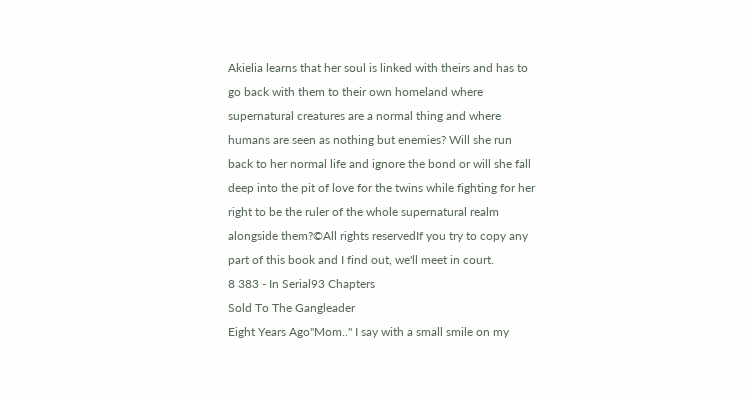Akielia learns that her soul is linked with theirs and has to go back with them to their own homeland where supernatural creatures are a normal thing and where humans are seen as nothing but enemies? Will she run back to her normal life and ignore the bond or will she fall deep into the pit of love for the twins while fighting for her right to be the ruler of the whole supernatural realm alongside them?©All rights reservedIf you try to copy any part of this book and I find out, we'll meet in court.
8 383 - In Serial93 Chapters
Sold To The Gangleader
Eight Years Ago"Mom.." I say with a small smile on my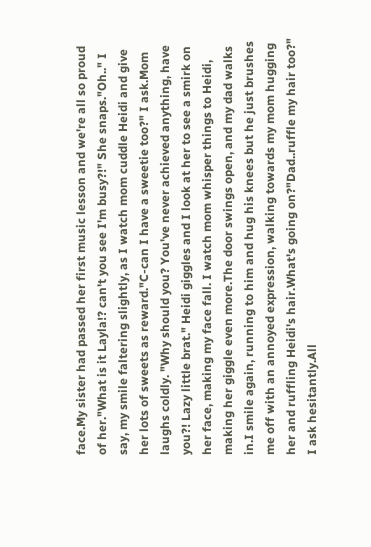face.My sister had passed her first music lesson and we're all so proud of her."What is it Layla!? can't you see I'm busy?!" She snaps."Oh.." I say, my smile faltering slightly, as I watch mom cuddle Heidi and give her lots of sweets as reward."C-can I have a sweetie too?" I ask.Mom laughs coldly. "Why should you? You've never achieved anything, have you?! Lazy little brat." Heidi giggles and I look at her to see a smirk on her face, making my face fall. I watch mom whisper things to Heidi, making her giggle even more.The door swings open, and my dad walks in.I smile again, running to him and hug his knees but he just brushes me off with an annoyed expression, walking towards my mom hugging her and ruffling Heidi's hair.What's going on?"Dad..ruffle my hair too?" I ask hesitantly.All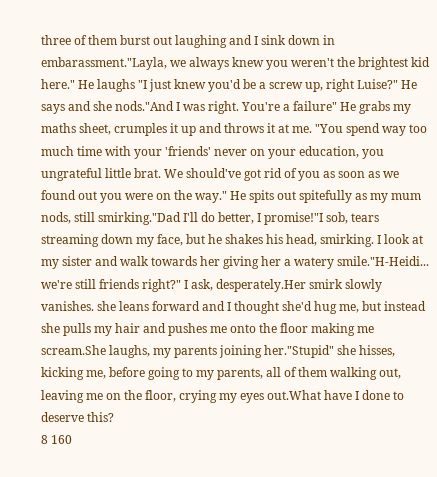three of them burst out laughing and I sink down in embarassment."Layla, we always knew you weren't the brightest kid here." He laughs "I just knew you'd be a screw up, right Luise?" He says and she nods."And I was right. You're a failure" He grabs my maths sheet, crumples it up and throws it at me. "You spend way too much time with your 'friends' never on your education, you ungrateful little brat. We should've got rid of you as soon as we found out you were on the way." He spits out spitefully as my mum nods, still smirking."Dad I'll do better, I promise!"I sob, tears streaming down my face, but he shakes his head, smirking. I look at my sister and walk towards her giving her a watery smile."H-Heidi... we're still friends right?" I ask, desperately.Her smirk slowly vanishes. she leans forward and I thought she'd hug me, but instead she pulls my hair and pushes me onto the floor making me scream.She laughs, my parents joining her."Stupid" she hisses, kicking me, before going to my parents, all of them walking out, leaving me on the floor, crying my eyes out.What have I done to deserve this?
8 160